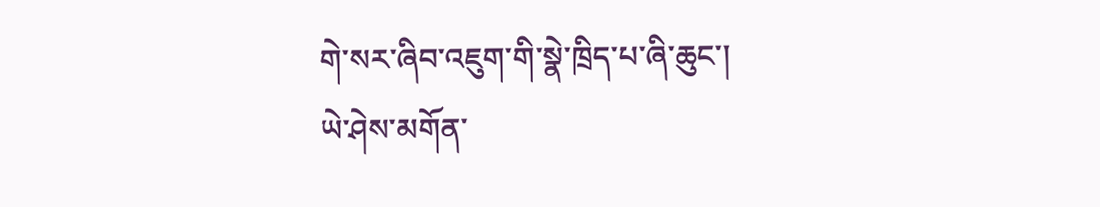གེ་སར་ཞིབ་འཇུག་གི་སྣེ་ཁྲིད་པ་ཞི་ཆུང་།
ཡེ་ཤེས་མགོན་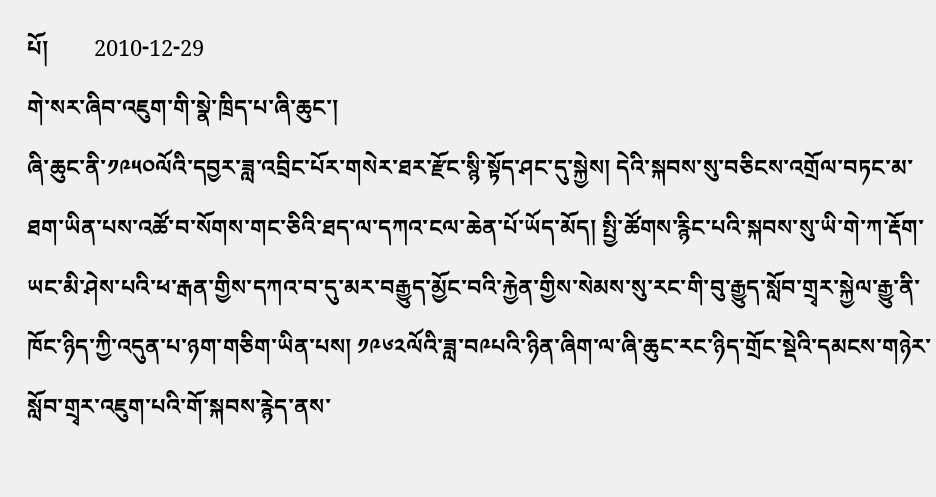པོ།        2010-12-29
གེ་སར་ཞིབ་འཇུག་གི་སྣེ་ཁྲིད་པ་ཞི་ཆུང་།
ཞི་ཆུང་ནི་༡༩༥༠ལོའི་དབྱར་ཟླ་འབྲིང་པོར་གསེར་ཐར་རྫོང་སྙི་སྟོད་ཤང་དུ་སྐྱེས། དེའི་སྐབས་སུ་བཅིངས་འགྲོལ་བཏང་མ་ཐག་ཡིན་པས་འཚོ་བ་སོགས་གང་ཅིའི་ཐད་ལ་དཀའ་ངལ་ཆེན་པོ་ཡོད་མོད། སྤྱི་ཚོགས་རྙིང་པའི་སྐབས་སུ་ཡི་གེ་ཀ་རྡོག་ཡང་མི་ཤེས་པའི་ཕ་རྒན་གྱིས་དཀའ་བ་དུ་མར་བརྒྱུད་མྱོང་བའི་རྐྱེན་གྱིས་སེམས་སུ་རང་གི་བུ་རྒྱུད་སློབ་གྲྭར་སྐྱེལ་རྒྱུ་ནི་ཁོང་ཉིད་ཀྱི་འདུན་པ་ཉག་གཅིག་ཡིན་པས། ༡༩༦༢ལོའི་ཟླ་བ༩པའི་ཉིན་ཞིག་ལ་ཞི་ཆུང་རང་ཉིད་གྲོང་སྡེའི་དམངས་གཉེར་སློབ་གྲྭར་འཇུག་པའི་གོ་སྐབས་རྙེད་ནས་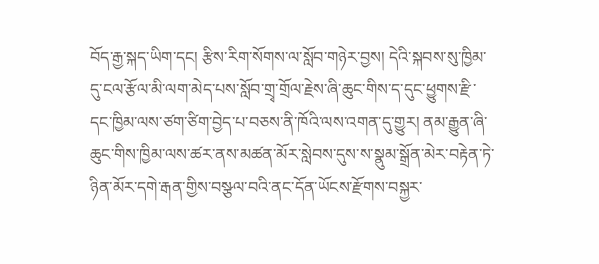བོད་རྒྱ་སྐད་ཡིག་དང། རྩིས་རིག་སོགས་ལ་སློབ་གཉེར་བྱས། དེའི་སྐབས་སུ་ཁྱིམ་དུ་ངལ་རྩོལ་མི་ལག་མེད་པས་སློབ་གྲྭ་གྲོལ་རྗེས་ཞི་ཆུང་གིས་ད་དུང་ཕྱུགས་རྫི་དང་ཁྱིམ་ལས་ཙག་ཙིག་བྱེད་པ་བཅས་ནི་ཁོའི་ལས་འགན་དུ་གྱུར། ནམ་རྒྱུན་ཞི་ཆུང་གིས་ཁྱིམ་ལས་ཚར་ནས་མཚན་མོར་སླེབས་དུས་ས་སྣུམ་སྒྲོན་མེར་བརྟེན་ཏེ་ཉིན་མོར་དགེ་རྒན་གྱིས་བསྩལ་བའི་ནང་དོན་ཡོངས་རྫོགས་བསྐྱར་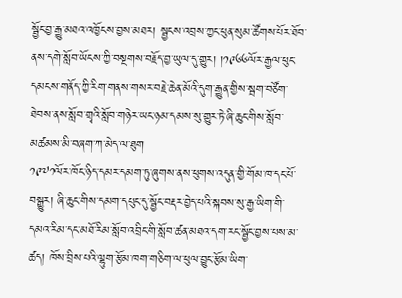སྦྱོང་བྱ་རྒྱུ་མཐའ་འཁྱོངས་བྱས་མཐར། སྦྱངས་འབྲས་ཀྱང་ཕུན་སུམ་ཚོགས་པོར་ཐོབ་ནས་དགེ་སློབ་ཡོངས་ཀྱི་བསྔགས་བརྗོད་བྱ་ཡུལ་དུ་གྱུར། །༡༩༦༦ལོར་རྒྱལ་ཕུང་དམངས་གནོད་ཀྱི་རིག་གནས་གསར་བརྗེ་ཆེན་མོའི་དུག་རྒྱུན་གྱིས་སྦག་བཙོག་ཐེབས་ནས་སློབ་གྲྭའི་སློབ་གཉེར་ཡང་ཉམ་དམས་སུ་གྱུར་ཏེ་ཞི་ཆུང་གིས་སློབ་མཚམས་མི་བཞག་ཀ་མེད་ལ་ཐུག
༡༩༧༡ལོར་ཁོང་ཉིད་དམར་དམག་ཏུ་ཞུགས་ནས་ཕུགས་འདུན་གྱི་གོམ་ཁ་དང་པོ་བསྒྱུར། ཞི་ཆུང་གིས་དམག་དཔུང་དུ་སྦྱོང་བརྡར་བྱེད་པའི་སྐབས་སུ་རྒྱ་ཡིག་གི་དམའ་རིམ་དང་མཐོ་རིམ་སློབ་འབྲིང་གི་སློབ་ཚན་མཐའ་དག་རང་སྦྱོང་བྱས་པས་མ་ཚད། ཁོས་བྲིས་པའི་ལྷུག་རྩོམ་ཁག་གཅིག་ལ་ཕུལ་བྱུང་རྩོམ་ཡིག་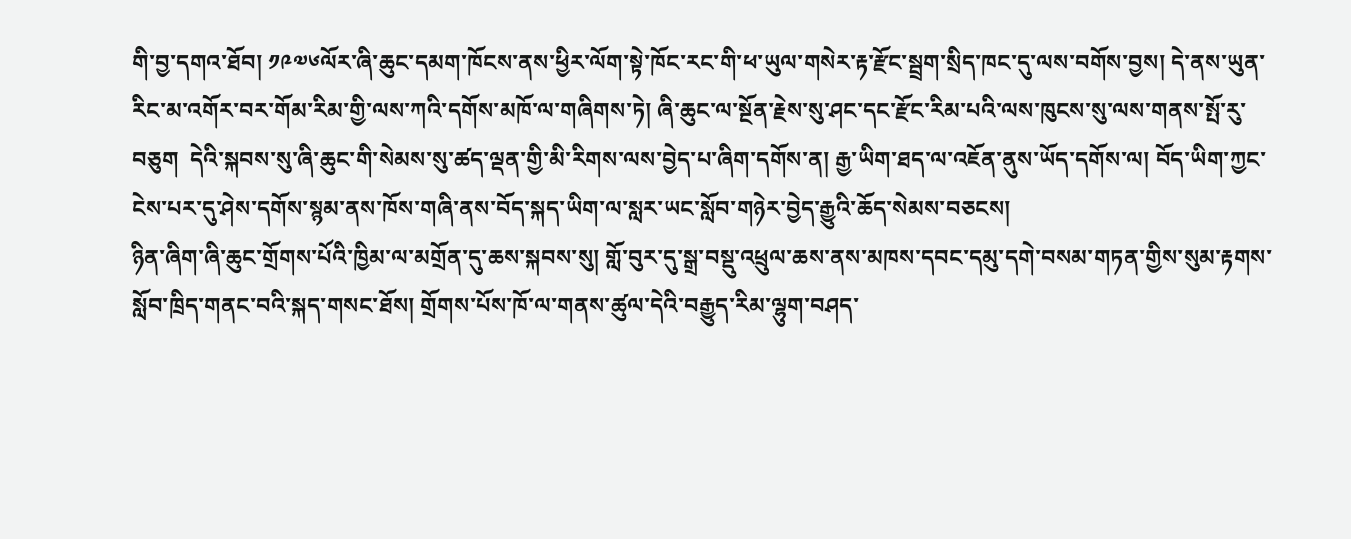གི་བྱ་དགའ་ཐོབ། ༡༩༧༦ལོར་ཞི་ཆུང་དམག་ཁོངས་ནས་ཕྱིར་ལོག་སྟེ་ཁོང་རང་གི་ཕ་ཡུལ་གསེར་རྟ་རྫོང་སྦྲག་སྲིད་ཁང་དུ་ལས་བགོས་བྱས། དེ་ནས་ཡུན་རིང་མ་འགོར་བར་གོམ་རིམ་གྱི་ལས་ཀའི་དགོས་མཁོ་ལ་གཞིགས་ཏེ། ཞི་ཆུང་ལ་སྔོན་རྗེས་སུ་ཤང་དང་རྫོང་རིམ་པའི་ལས་ཁུངས་སུ་ལས་གནས་སྤོ་རུ་བཅུག  དེའི་སྐབས་སུ་ཞི་ཆུང་གི་སེམས་སུ་ཚད་ལྡན་གྱི་མི་རིགས་ལས་བྱེད་པ་ཞིག་དགོས་ན། རྒྱ་ཡིག་ཐད་ལ་འཇོན་ནུས་ཡོད་དགོས་ལ། བོད་ཡིག་ཀྱང་ངེས་པར་དུ་ཤེས་དགོས་སྙམ་ནས་ཁོས་གཞི་ནས་བོད་སྐད་ཡིག་ལ་སླར་ཡང་སློབ་གཉེར་བྱེད་རྒྱུའི་ཆོད་སེམས་བཅངས།
ཉིན་ཞིག་ཞི་ཆུང་གྲོགས་པོའི་ཁྱིམ་ལ་མགྲོན་དུ་ཆས་སྐབས་སུ། གློ་བུར་དུ་སྒྲ་བསྡུ་འཕྲུལ་ཆས་ནས་མཁས་དབང་དམུ་དགེ་བསམ་གཏན་གྱིས་སུམ་རྟགས་སློབ་ཁྲིད་གནང་བའི་སྐད་གསང་ཐོས། གྲོགས་པོས་ཁོ་ལ་གནས་ཚུལ་དེའི་བརྒྱུད་རིམ་ལྷུག་བཤད་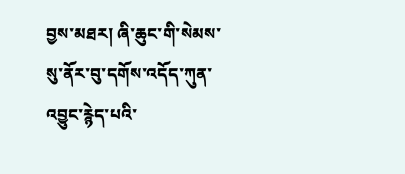བྱས་མཐར། ཞི་ཆུང་གི་སེམས་སུ་ནོར་བུ་དགོས་འདོད་ཀུན་འབྱུང་རྙེད་པའི་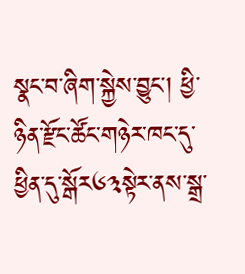སྣང་བ་ཞིག་སྐྱེས་བྱུང་། ཕྱི་ཉིན་རྫོང་ཚོང་གཉེར་ཁང་དུ་ཕྱིན་དུ་སྒོར༦༣སྟེར་ནས་སྒྲ་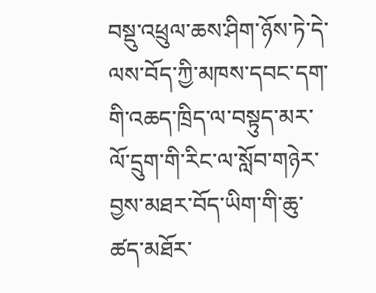བསྡུ་འཕྲུལ་ཆས་ཤིག་ཉོས་ཏེ་དེ་ལས་བོད་ཀྱི་མཁས་དབང་དག་གི་འཆད་ཁྲིད་ལ་བསྟུད་མར་ལོ་དྲུག་གི་རིང་ལ་སློབ་གཉེར་བྱས་མཐར་བོད་ཡིག་གི་ཆུ་ཚད་མཐོར་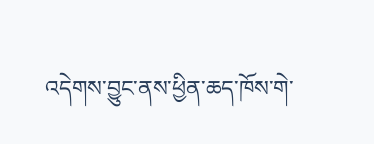འདེགས་བྱུང་ནས་ཕྱིན་ཆད་ཁོས་གེ་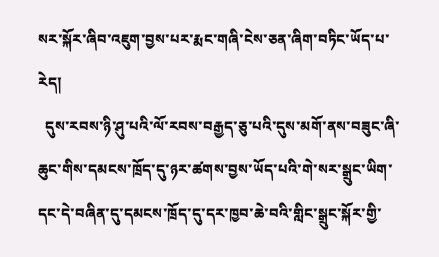སར་སྐོར་ཞིབ་འཇུག་བྱས་པར་རྨང་གཞི་ངེས་ཅན་ཞིག་བཏིང་ཡོད་པ་རེད།
  དུས་རབས་ཉི་ཤུ་པའི་ལོ་རབས་བརྒྱད་ཅུ་པའི་དུས་མགོ་ནས་བཟུང་ཞི་ཆུང་གིས་དམངས་ཁྲོད་དུ་ཉར་ཚགས་བྱས་ཡོད་པའི་གེ་སར་སྒྲུང་ཡིག་དང་དེ་བཞིན་དུ་དམངས་ཁྲོད་དུ་དར་ཁྱབ་ཆེ་བའི་གླིང་སྒྲུང་སྐོར་གྱི་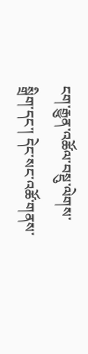ངག་རྒྱུན་འཚོལ་བསྡུ་ལེགས་སྒྲིག་དང་། དེང་སང་འཚོ་གནས་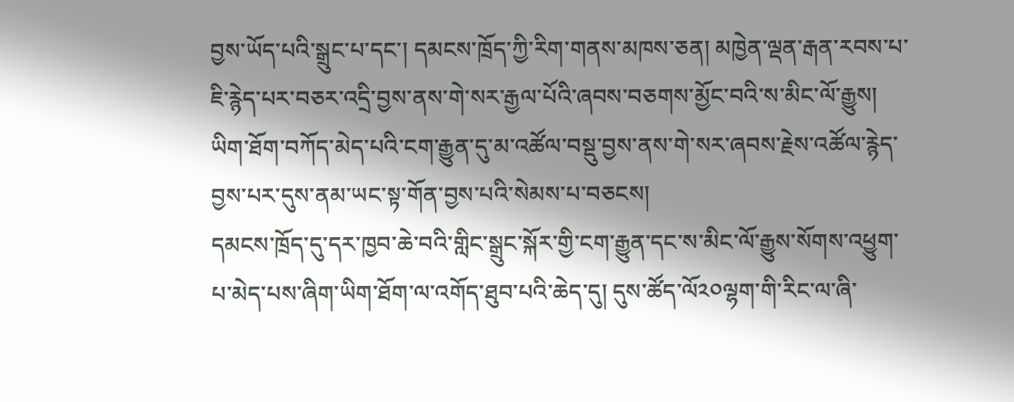བྱས་ཡོད་པའི་སྒྲུང་པ་དང་། དམངས་ཁྲོད་ཀྱི་རིག་གནས་མཁས་ཅན། མཁྱེན་ལྡན་རྒན་རབས་པ་ཇི་རྙེད་པར་བཅར་འདྲི་བྱས་ནས་གེ་སར་རྒྱལ་པོའི་ཞབས་བཅགས་མྱོང་བའི་ས་མིང་ལོ་རྒྱུས། ཡིག་ཐོག་བཀོད་མེད་པའི་ངག་རྒྱུན་དུ་མ་འཚོལ་བསྡུ་བྱས་ནས་གེ་སར་ཞབས་རྗེས་འཚོལ་རྙེད་བྱས་པར་དུས་ནམ་ཡང་སྟ་གོན་བྱས་པའི་སེམས་པ་བཅངས།
དམངས་ཁྲོད་དུ་དར་ཁྱབ་ཆེ་བའི་གླིང་སྒྲུང་སྐོར་གྱི་ངག་རྒྱུན་དང་ས་མིང་ལོ་རྒྱུས་སོགས་འཕྱུག་པ་མེད་པས་ཞིག་ཡིག་ཐོག་ལ་འགོད་ཐུབ་པའི་ཆེད་དུ། དུས་ཚོད་ལོ༢༠ལྷག་གི་རིང་ལ་ཞི་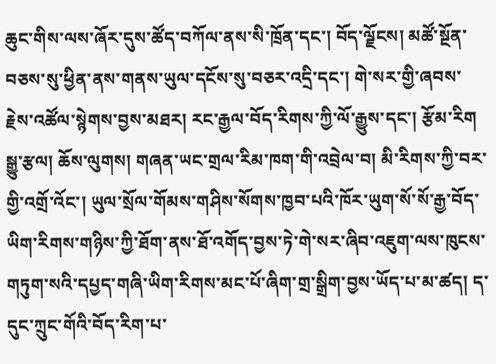ཆུང་གིས་ལས་ཞོར་དུས་ཚོད་བཀོལ་ནས་སི་ཁྲོན་དང་། བོད་ལྗོངས། མཚོ་སྔོན་བཅས་སུ་ཕྱིན་ནས་གནས་ཡུལ་དངོས་སུ་བཅར་འདྲི་དང་། གེ་སར་གྱི་ཞབས་རྗེས་འཚོལ་སྙེགས་བྱས་མཐར། རང་རྒྱལ་བོད་རིགས་ཀྱི་ལོ་རྒྱུས་དང་། རྩོམ་རིག  སྒྱུ་རྩལ། ཆོས་ལུགས། གཞན་ཡང་གྲལ་རིམ་ཁག་གི་འབྲེལ་བ། མི་རིགས་ཀྱི་བར་གྱི་འགྲོ་འོང་། ཡུལ་སྲོལ་གོམས་གཤིས་སོགས་ཁྱབ་པའི་ཁོར་ཡུག་སོ་སོ་རྒྱ་བོད་ཡིག་རིགས་གཉིས་ཀྱི་ཐོག་ནས་ཐོ་འགོད་བྱས་ཏེ་གེ་སར་ཞིབ་འཇུག་ལས་ཁུངས་གཏུག་སའི་དཔྱད་གཞི་ཡིག་རིགས་མང་པོ་ཞིག་གྲ་སྒྲིག་བྱས་ཡོད་པ་མ་ཚད། ད་དུང་ཀྲུང་གོའི་བོད་རིག་པ་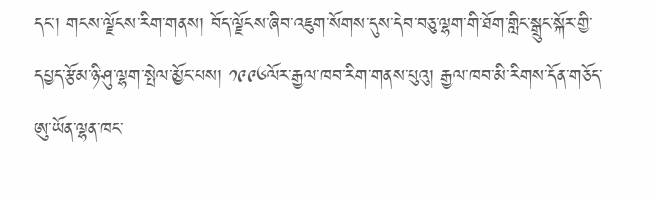དང་། གངས་ལྗོངས་རིག་གནས། བོད་ལྗོངས་ཞིབ་འཇུག་སོགས་དུས་དེབ་བཅུ་ལྷག་གི་ཐོག་གླིང་སྒྲུང་སྐོར་གྱི་དཔྱད་རྩོམ་ཉི་ཤུ་ལྷག་སྤེལ་མྱོང་པས། ༡༩༩༦ལོར་རྒྱལ་ཁབ་རིག་གནས་པུའུ། རྒྱལ་ཁབ་མི་རིགས་དོན་གཅོད་ཨུ་ཡོན་ལྷན་ཁང་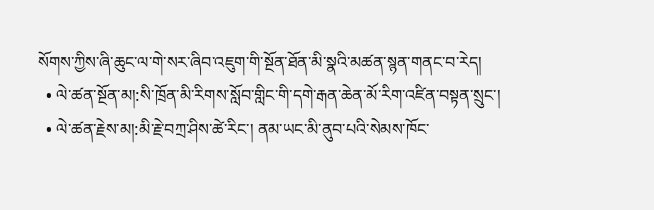སོགས་ཀྱིས་ཞི་ཆུང་ལ་གེ་སར་ཞིབ་འཇུག་གི་སྔོན་ཐོན་མི་སྣའི་མཚན་སྙན་གནང་བ་རེད།
  • ལེ་ཚན་སྔོན་མ།:སི་ཁྲོན་མི་རིགས་སློབ་གླིང་གི་དགེ་རྒན་ཆེན་མོ་རིག་འཛིན་བསྟན་སྲུང་།
  • ལེ་ཚན་རྗེས་མ།:མི་རྗེ་བཀྲ་ཤིས་ཚེ་རིང་། ནམ་ཡང་མི་ནུབ་པའི་སེམས་ཁོང་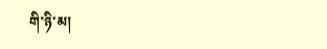གི་ཉི་མ།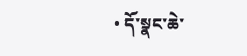• དོ་སྣང་ཆེ་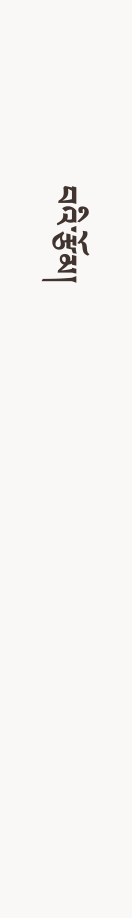བའི་རྩོམ།